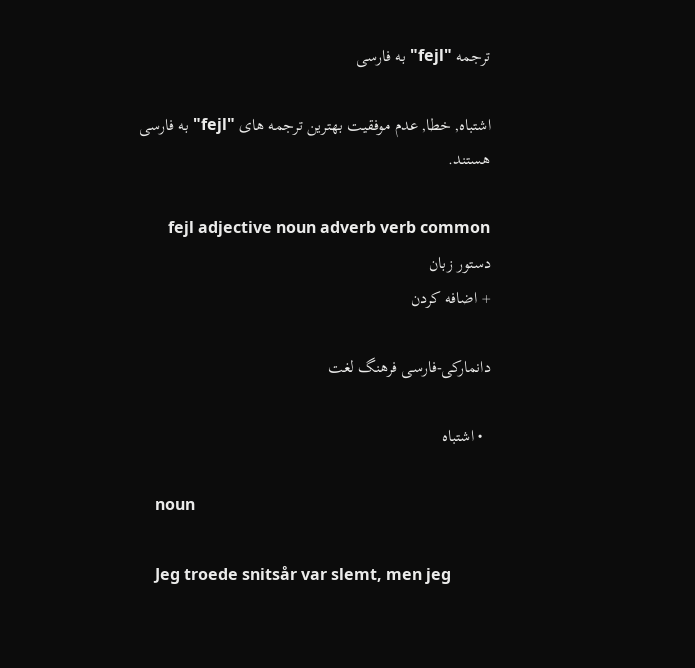ترجمه "fejl" به فارسی

اشتباه, خطا, عدم موفقیت بهترین ترجمه های "fejl" به فارسی هستند.

fejl adjective noun adverb verb common دستور زبان
+ اضافه کردن

دانمارکی-فارسی فرهنگ لغت

  • اشتباه

    noun

    Jeg troede snitsår var slemt, men jeg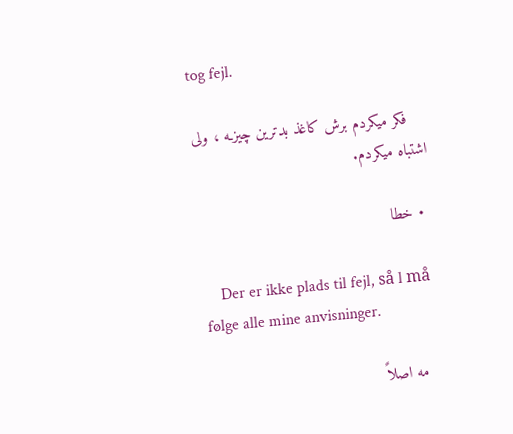tog fejl.

    فکر میکردم برش کاغذ بدترین چیزـه ، ولی اشتباه میکردم.

  • خطا

    Der er ikke plads til fejl, så l må følge alle mine anvisninger.

    مه اصلاً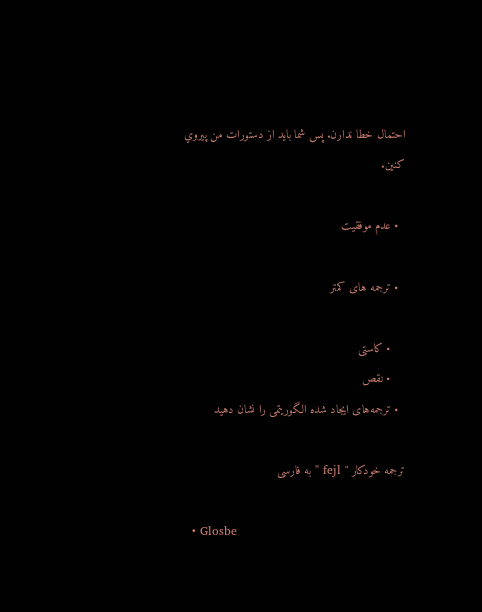احتمال خطا ندارن. پس شما بايد از دستورات من پيروي کنين.

  • عدم موفقیت

  • ترجمه های کمتر

    • كاستی
    • نقص
  • ترجمه‌های ایجاد شده الگوریتمی را نشان دهید

ترجمه خودکار " fejl " به فارسی

  • Glosbe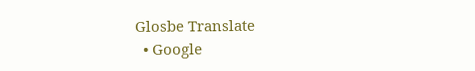Glosbe Translate
  • Google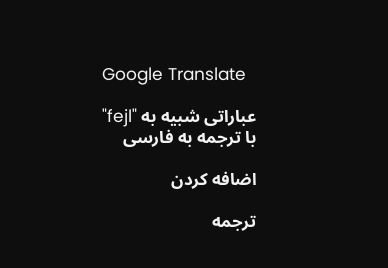Google Translate

عباراتی شبیه به "fejl" با ترجمه به فارسی

اضافه کردن

ترجمه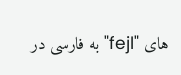های "fejl" به فارسی در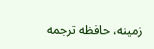زمینه، حافظه ترجمه